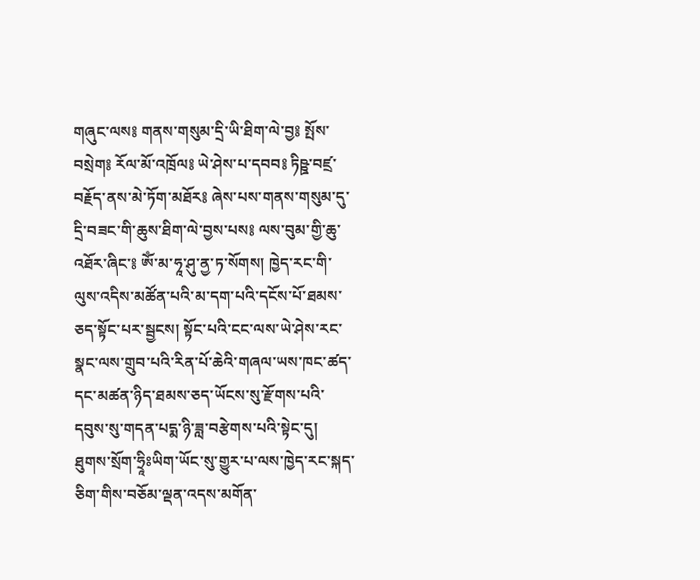གཞུང་ལས༔ གནས་གསུམ་དྲི་ཡི་ཐིག་ལེ་བྱ༔ སྤོས་བསྲེག༔ རོལ་མོ་འཁྲོལ༔ ཡེ་ཤེས་པ་དབབ༔ ཏིཥྛ་བཛྲ་བརྗོད་ནས་མེ་ཏོག་མཐོར༔ ཞེས་པས་གནས་གསུམ་དུ་དྲི་བཟང་གི་ཆུས་ཐིག་ལེ་བྱས་པས༔ ལས་བུམ་གྱི་ཆུ་འཐོར་ཞིང་༔ ཨོཾ་མ་ཧཱ་ཤུ་ནྱ་ཏ་སོགས། ཁྱེད་རང་གི་ལུས་འདིས་མཚོན་པའི་མ་དག་པའི་དངོས་པོ་ཐམས་ཅད་སྟོང་པར་སྦྱངས། སྟོང་པའི་ངང་ལས་ཡེ་ཤེས་རང་སྣང་ལས་གྲུབ་པའི་རིན་པོ་ཆེའི་གཞལ་ཡས་ཁང་ཚད་དང་མཚན་ཉིད་ཐམས་ཅད་ཡོངས་སུ་རྫོགས་པའི་དབུས་སུ་གདན་པདྨ་ཉི་ཟླ་བརྩེགས་པའི་སྟེང་དུ། ཐུགས་སྲོག་ཧྲཱིཿཡིག་ཡོང་སུ་གྱུར་པ་ལས་ཁྱེད་རང་སྐད་ཅིག་གིས་བཅོམ་ལྡན་འདས་མགོན་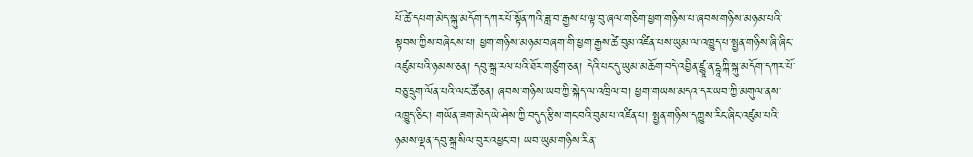པོ་ཚེ་དཔག་མེད་སྐུ་མདོག་དཀར་པོ་སྟོན་ཀའི་ཟླ་བ་རྒྱས་པ་ལྟ་བུ་ཞལ་གཅིག་ཕྱག་གཉིས་པ་ཞབས་གཉིས་མཉམ་པའི་སྟབས་ཀྱིས་བཞེངས་པ། ཕྱག་གཉིས་མཉམ་བཞག་གི་ཕྱག་རྒྱས་ཚེ་བུམ་འཛིན་པས་ཡུམ་ལ་འཁྱུད་པ་སྤྱན་གཉིས་ཞི་ཞིང་འཛུམ་པའི་ཉམས་ཅན། དབུ་སྐྲ་རལ་པའི་ཐོར་གཙུག་ཅན། དེའི་པང་དུ་ཡུམ་མཆོག་བདེ་འབྱིན་ཛྙཱ་ན་དྷཱཀྐི་སྐུ་མདོག་དཀར་པོ་བཅུ་དྲུག་ལོན་པའི་ལང་ཚོ་ཅན། ཞབས་གཉིས་ཡབ་ཀྱི་སྐེད་ལ་འཁྲིལ་བ། ཕྱག་གཡས་མདའ་དར་ཡབ་ཀྱི་མགུལ་ནས་འཁྱུད་ཅིང་། གཡོན་ཟག་མེད་ཡེ་ཤེས་ཀྱི་བདུད་རྩིས་གང་བའི་བུམ་པ་འཛིན་པ། སྤྱན་གཉིས་དཀྱུས་རིང་ཞིང་འཛུམ་པའི་ཉམས་ལྡན་དབུ་སྐྲ་སིལ་བུར་འཕྱང་བ། ཡབ་ཡུམ་གཉིས་རིན་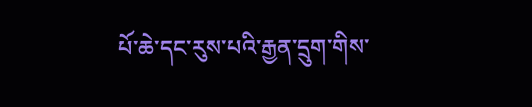པོ་ཆེ་དང་རུས་པའི་རྒྱན་དྲུག་གིས་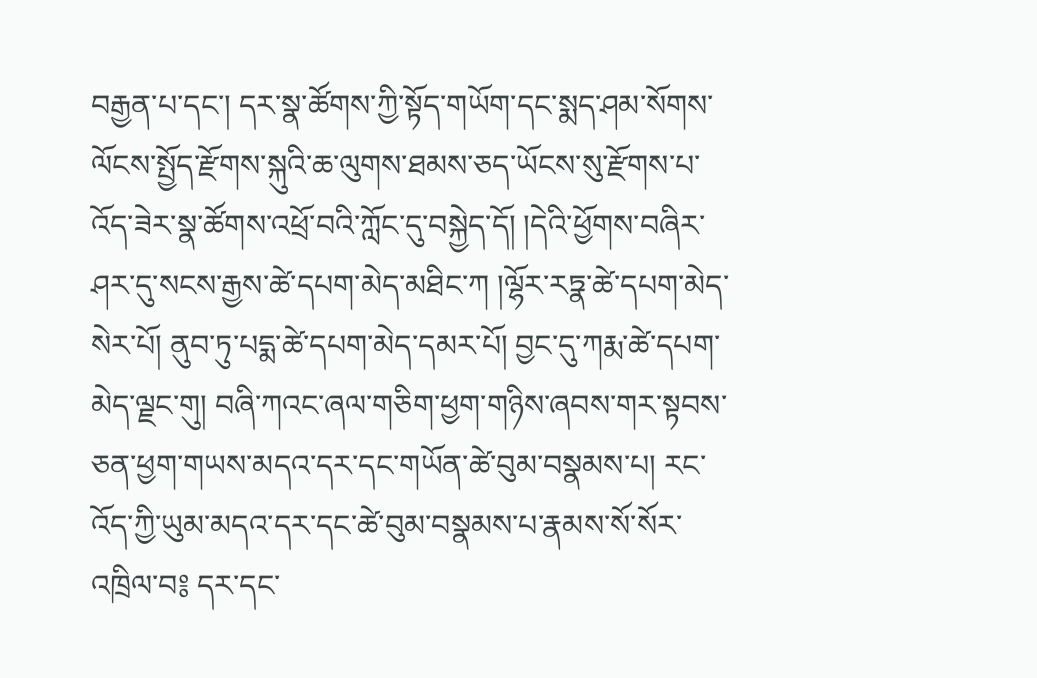བརྒྱན་པ་དང་། དར་སྣ་ཚོགས་ཀྱི་སྟོད་གཡོག་དང་སྨད་ཤམ་སོགས་ལོངས་སྤྱོད་རྫོགས་སྐུའི་ཆ་ལུགས་ཐམས་ཅད་ཡོངས་སུ་རྫོགས་པ་འོད་ཟེར་སྣ་ཚོགས་འཕྲོ་བའི་ཀློང་དུ་བསྐྱེད་དོ། །དེའི་ཕྱོགས་བཞིར་ཤར་དུ་སངས་རྒྱས་ཚེ་དཔག་མེད་མཐིང་ཀ །ལྷོར་རཏྣ་ཚེ་དཔག་མེད་སེར་པོ། ནུབ་ཏུ་པདྨ་ཚེ་དཔག་མེད་དམར་པོ། བྱང་དུ་ཀརྨ་ཚེ་དཔག་མེད་ལྗང་གུ། བཞི་ཀའང་ཞལ་གཅིག་ཕྱག་གཉིས་ཞབས་གར་སྟབས་ཅན་ཕྱག་གཡས་མདའ་དར་དང་གཡོན་ཚེ་བུམ་བསྣམས་པ། རང་འོད་ཀྱི་ཡུམ་མདའ་དར་དང་ཚེ་བུམ་བསྣམས་པ་རྣམས་སོ་སོར་འཁྲིལ་བ༔ དར་དང་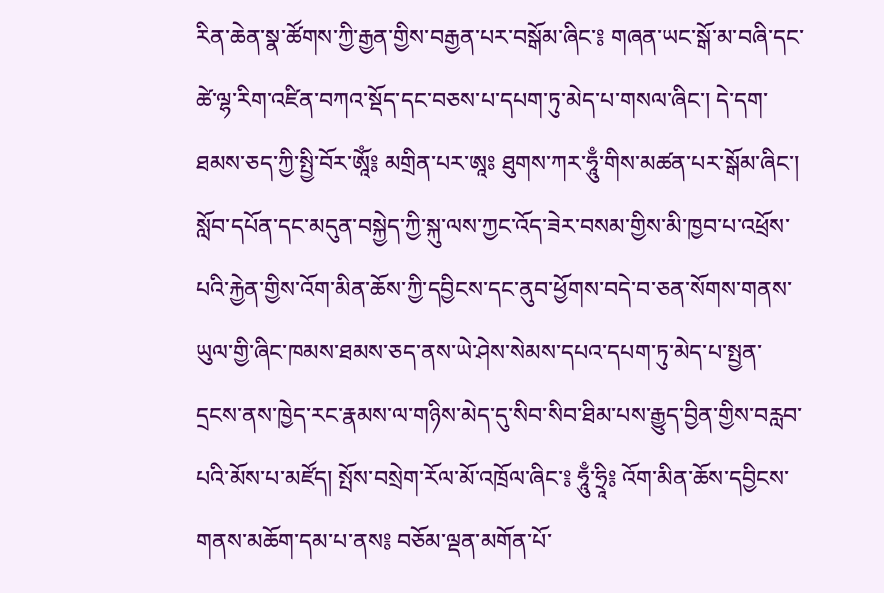རིན་ཆེན་སྣ་ཚོགས་ཀྱི་རྒྱན་གྱིས་བརྒྱན་པར་བསྒོམ་ཞིང་༔ གཞན་ཡང་སྒོ་མ་བཞི་དང་ཚེ་ལྷ་རིག་འཛིན་བཀའ་སྡོད་དང་བཅས་པ་དཔག་ཏུ་མེད་པ་གསལ་ཞིང་། དེ་དག་ཐམས་ཅད་ཀྱི་སྤྱི་བོར་ཨཱོཾ༔ མགྲིན་པར་ཨཱཿ ཐུགས་ཀར་ཧཱུྃ་གིས་མཚན་པར་སྒོམ་ཞིང་། སློབ་དཔོན་དང་མདུན་བསྐྱེད་ཀྱི་སྐུ་ལས་ཀྱང་འོད་ཟེར་བསམ་གྱིས་མི་ཁྱབ་པ་འཕྲོས་པའི་རྐྱེན་གྱིས་འོག་མིན་ཆོས་ཀྱི་དབྱིངས་དང་ནུབ་ཕྱོགས་བདེ་བ་ཅན་སོགས་གནས་ཡུལ་གྱི་ཞིང་ཁམས་ཐམས་ཅད་ནས་ཡེ་ཤེས་སེམས་དཔའ་དཔག་ཏུ་མེད་པ་སྤྱན་དྲངས་ནས་ཁྱེད་རང་རྣམས་ལ་གཉིས་མེད་དུ་སིབ་སིབ་ཐིམ་པས་རྒྱུད་བྱིན་གྱིས་བརླབ་པའི་མོས་པ་མཛོད། སྤོས་བསྲེག་རོལ་མོ་འཁྲོལ་ཞིང་༔ ཧཱུྃ་ཧྲཱི༔ འོག་མིན་ཆོས་དབྱིངས་གནས་མཆོག་དམ་པ་ནས༔ བཅོམ་ལྡན་མགོན་པོ་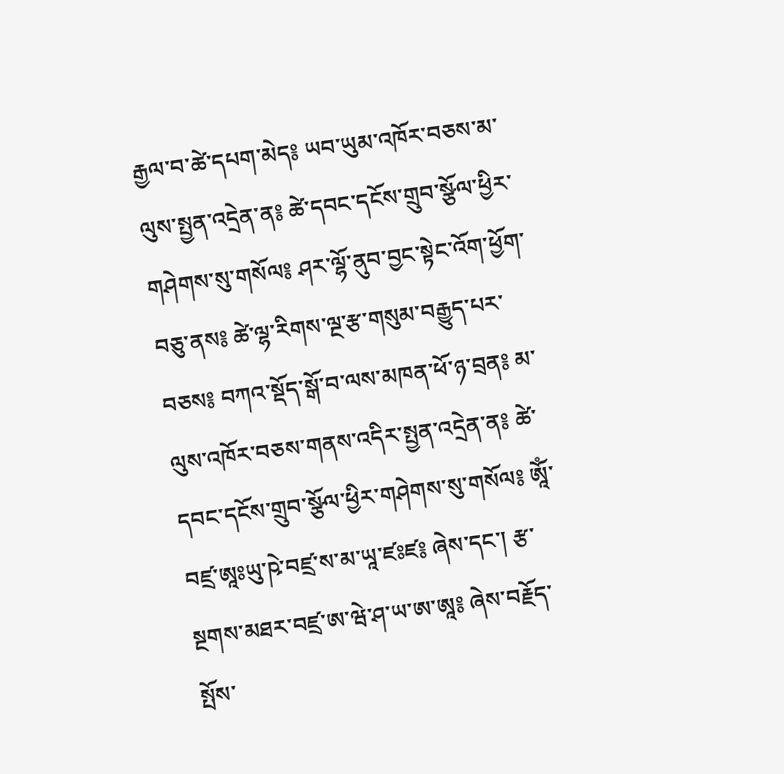རྒྱལ་བ་ཚེ་དཔག་མེད༔ ཡབ་ཡུམ་འཁོར་བཅས་མ་ལུས་སྤྱན་འདྲེན་ན༔ ཚེ་དབང་དངོས་གྲུབ་སྩོལ་ཕྱིར་གཤེགས་སུ་གསོལ༔ ཤར་ལྷོ་ནུབ་བྱང་སྟེང་འོག་ཕྱོག་བཅུ་ནས༔ ཚེ་ལྷ་རིགས་ལྔ་རྩ་གསུམ་བརྒྱུད་པར་བཅས༔ བཀའ་སྡོད་སྒོ་བ་ལས་མཁན་ཕོ་ཉ་བྲན༔ མ་ལུས་འཁོར་བཅས་གནས་འདིར་སྤྱན་འདྲེན་ན༔ ཚེ་དབང་དངོས་གྲུབ་སྩོལ་ཕྱིར་གཤེགས་སུ་གསོལ༔ ཨཱོཾ་བཛྲ་ཨཱཿཡུ་ཥེ་བཛྲ་ས་མ་ཡཱ་ཛཿཛ༔ ཞེས་དང་། རྩ་སྔགས་མཐར་བཛྲ་ཨ་ཝེ་ཤ་ཡ་ཨ་ཨཱ༔ ཞེས་བརྗོད་སྤོས་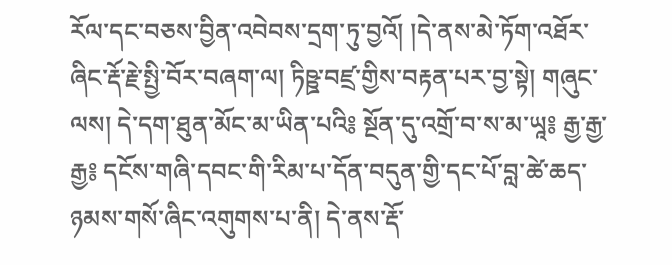རོལ་དང་བཅས་བྱིན་འབེབས་དྲག་ཏུ་བྱའོ། །དེ་ནས་མེ་ཏོག་འཐོར་ཞིང་རྡོ་རྗེ་སྤྱི་བོར་བཞག་ལ། ཏིཥྛ་བཛྲ་གྱིས་བརྟན་པར་བྱ་སྟེ། གཞུང་ལས། དེ་དག་ཐུན་མོང་མ་ཡིན་པའི༔ སྔོན་དུ་འགྲོ་བ་ས་མ་ཡཱ༔ རྒྱ་རྒྱ་རྒྱ༔ དངོས་གཞི་དབང་གི་རིམ་པ་དོན་བདུན་གྱི་དང་པོ་བླ་ཚེ་ཆད་ཉམས་གསོ་ཞིང་འགུགས་པ་ནི། དེ་ནས་རྡོ་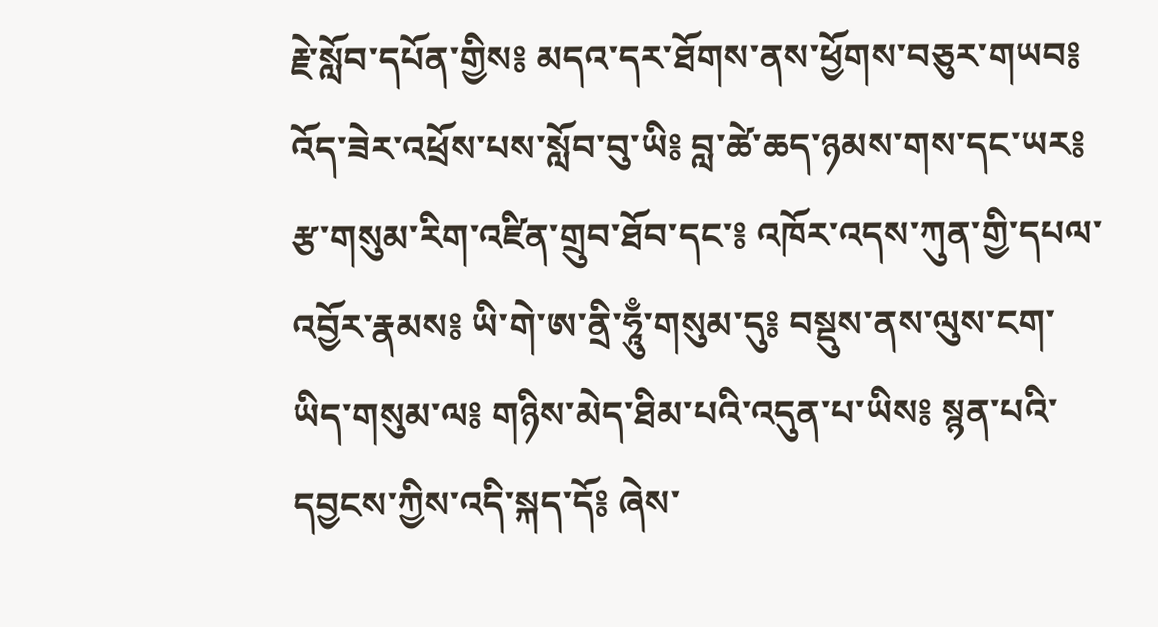རྗེ་སློབ་དཔོན་གྱིས༔ མདའ་དར་ཐོགས་ནས་ཕྱོགས་བཅུར་གཡབ༔ འོད་ཟེར་འཕྲོས་པས་སློབ་བུ་ཡི༔ བླ་ཚེ་ཆད་ཉམས་གས་དང་ཡར༔ རྩ་གསུམ་རིག་འཛིན་གྲུབ་ཐོབ་དང་༔ འཁོར་འདས་ཀུན་གྱི་དཔལ་འབྱོར་རྣམས༔ ཡི་གེ་ཨ་ནྲི་ཧཱུྃ་གསུམ་དུ༔ བསྡུས་ནས་ལུས་ངག་ཡིད་གསུམ་ལ༔ གཉིས་མེད་ཐིམ་པའི་འདུན་པ་ཡིས༔ སྙན་པའི་དབྱངས་ཀྱིས་འདི་སྐད་དོ༔ ཞེས་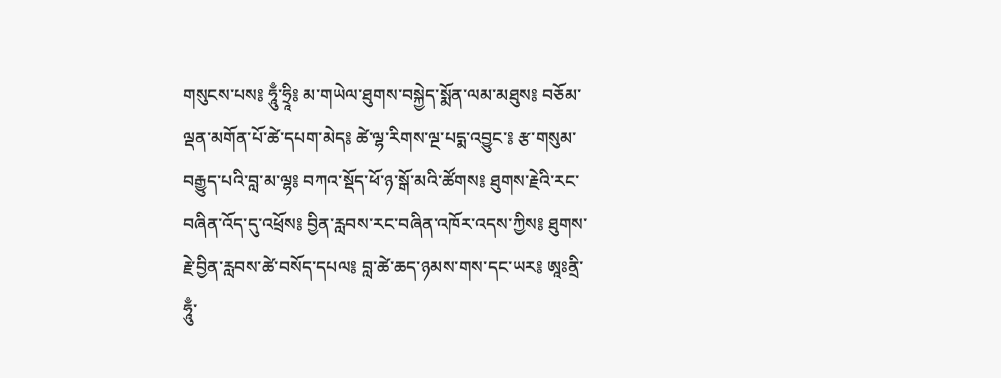གསུངས་པས༔ ཧཱུྃ་ཧྲཱི༔ མ་གཡེལ་ཐུགས་བསྐྱེད་སྨོན་ལམ་མཐུས༔ བཅོམ་ལྡན་མགོན་པོ་ཚེ་དཔག་མེད༔ ཚེ་ལྷ་རིགས་ལྔ་པདྨ་འབྱུང་༔ རྩ་གསུམ་བརྒྱུད་པའི་བླ་མ་ལྷ༔ བཀའ་སྡོད་ཕོ་ཉ་སྒོ་མའི་ཚོགས༔ ཐུགས་རྗེའི་རང་བཞིན་འོད་དུ་འཕྲོས༔ བྱིན་རླབས་རང་བཞིན་འཁོར་འདས་ཀྱིས༔ ཐུགས་རྗེ་བྱིན་རླབས་ཚེ་བསོད་དཔལ༔ བླ་ཚེ་ཆད་ཉམས་གས་དང་ཡར༔ ཨཱཿནྲི་ཧཱུྃ་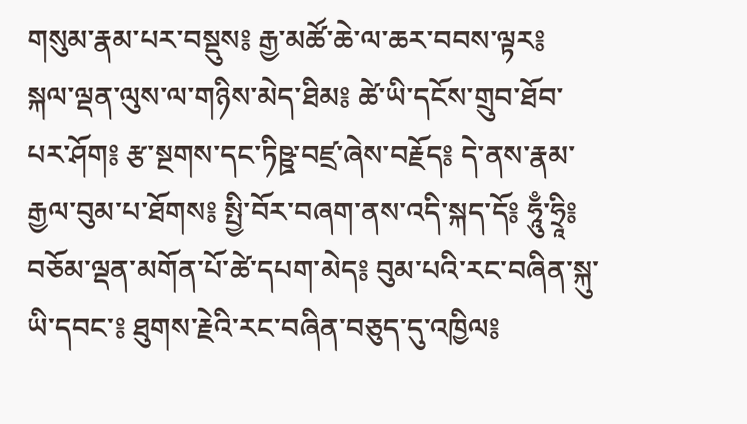གསུམ་རྣམ་པར་བསྡུས༔ རྒྱ་མཚོ་ཆེ་ལ་ཆར་བབས་ལྟར༔ སྐལ་ལྡན་ལུས་ལ་གཉིས་མེད་ཐིམ༔ ཚེ་ཡི་དངོས་གྲུབ་ཐོབ་པར་ཤོག༔ རྩ་སྔགས་དང་ཏིཥྛ་བཛྲ་ཞེས་བརྗོད༔ དེ་ནས་རྣམ་རྒྱལ་བུམ་པ་ཐོགས༔ སྤྱི་བོར་བཞག་ནས་འདི་སྐད་དོ༔ ཧཱུྃ་ཧྲཱི༔ བཅོམ་ལྡན་མགོན་པོ་ཚེ་དཔག་མེད༔ བུམ་པའི་རང་བཞིན་སྐུ་ཡི་དབང་༔ ཐུགས་རྗེའི་རང་བཞིན་བཅུད་དུ་འཁྱིལ༔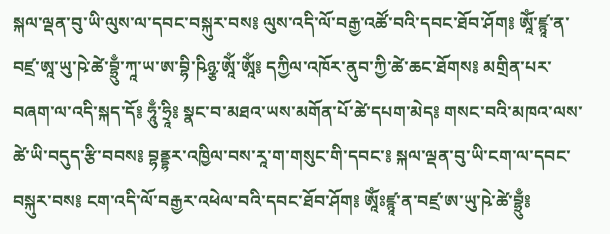སྐལ་ལྡན་བུ་ཡི་ལུས་ལ་དབང་བསྐུར་བས༔ ལུས་འདི་ལོ་བརྒྱ་འཚོ་བའི་དབང་ཐོབ་ཤོག༔ ཨཱོཾ་ཛྙཱ་ན་བཛྲ་ཨཱ་ཡུ་ཥེ་ཚེ་བྷྲུྃ་ཀཱ་ཡ་ཨ་བྷི་ཥིཉྩ་ཨཱོཾ་ཨཱོཾ༔ དཀྱིལ་འཁོར་ནུབ་ཀྱི་ཚེ་ཆང་ཐོགས༔ མགྲིན་པར་བཞག་ལ་འདི་སྐད་དོ༔ ཧཱུྃ་ཧྲཱི༔ སྣང་བ་མཐའ་ཡས་མགོན་པོ་ཚེ་དཔག་མེད༔ གསང་བའི་མཁའ་ལས་ཚེ་ཡི་བདུད་རྩི་བབས༔ བྷནྡྷར་འཁྱིལ་བས་རཱ་ག་གསུང་གི་དབང་༔ སྐལ་ལྡན་བུ་ཡི་ངག་ལ་དབང་བསྐུར་བས༔ ངག་འདི་ལོ་བརྒྱར་འཕེལ་བའི་དབང་ཐོབ་ཤོག༔ ཨཱོཾཿཛྙཱ་ན་བཛྲ་ཨ་ཡུ་ཥེ་ཚེ་བྷྲུྃ༔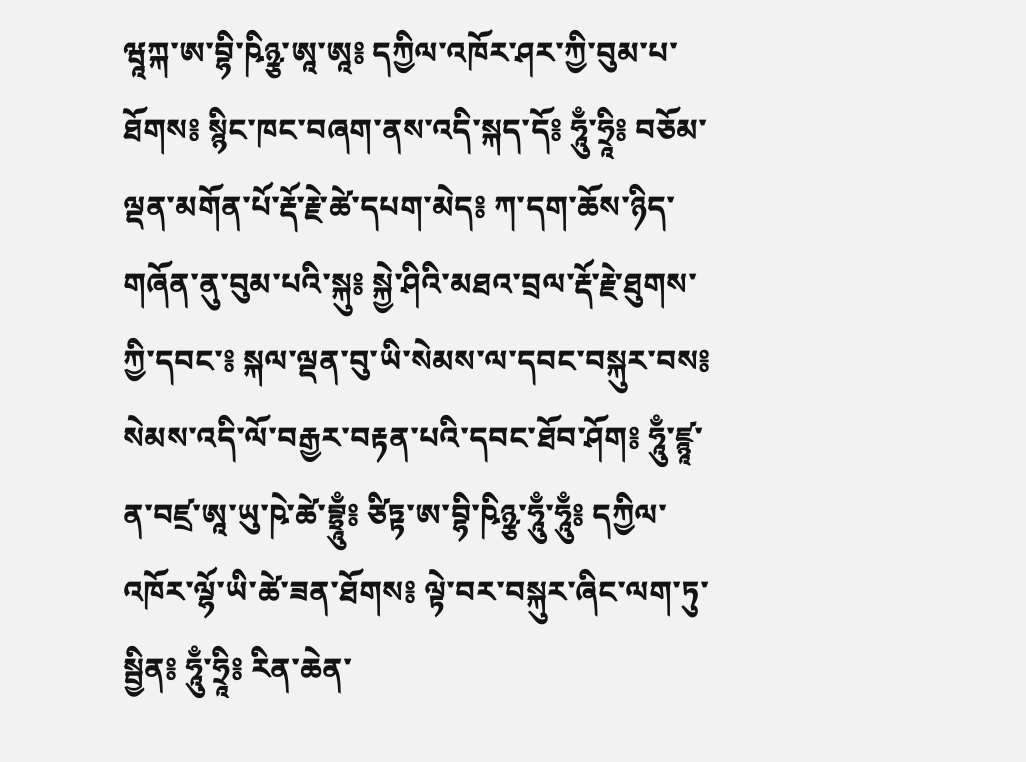ཝཱཀྐ་ཨ་བྷི་ཥིཉྩ་ཨཱ་ཨཱ༔ དཀྱིལ་འཁོར་ཤར་ཀྱི་བུམ་པ་ཐོགས༔ སྙིང་ཁང་བཞག་ནས་འདི་སྐད་དོ༔ ཧཱུྃ་ཧྲཱི༔ བཅོམ་ལྡན་མགོན་པོ་རྡོ་རྗེ་ཚེ་དཔག་མེད༔ ཀ་དག་ཆོས་ཉིད་གཞོན་ནུ་བུམ་པའི་སྐུ༔ སྐྱེ་ཤིའི་མཐའ་བྲལ་རྡོ་རྗེ་ཐུགས་ཀྱི་དབང་༔ སྐལ་ལྡན་བུ་ཡི་སེམས་ལ་དབང་བསྐུར་བས༔ སེམས་འདི་ལོ་བརྒྱར་བརྟན་པའི་དབང་ཐོབ་ཤོག༔ ཧཱུྃ་ཛྙཱ་ན་བཛྲ་ཨཱ་ཡུ་ཥེ་ཚེ་བྷྲཱུྃ༔ ཙིཏྟ་ཨ་བྷི་ཥིཉྩ་ཧཱུྃ་ཧཱུྃ༔ དཀྱིལ་འཁོར་ལྷོ་ཡི་ཚེ་ཟན་ཐོགས༔ ལྟེ་བར་བསྐུར་ཞིང་ལག་ཏུ་སྦྱིན༔ ཧཱུྃ་ཧྲཱི༔ རིན་ཆེན་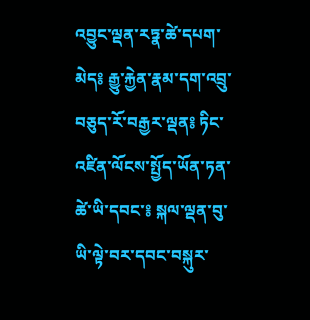འབྱུང་ལྡན་རཏྣ་ཚེ་དཔག་མེད༔ རྒྱུ་རྐྱེན་རྣམ་དག་འབྲུ་བཅུད་རོ་བརྒྱར་ལྡན༔ ཏིང་འཛིན་ལོངས་སྤྱོད་ཡོན་ཏན་ཚེ་ཡི་དབང་༔ སྐལ་ལྡན་བུ་ཡི་ལྟེ་བར་དབང་བསྐུར་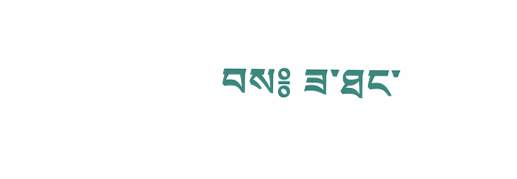བས༔ ཟ་ཐང་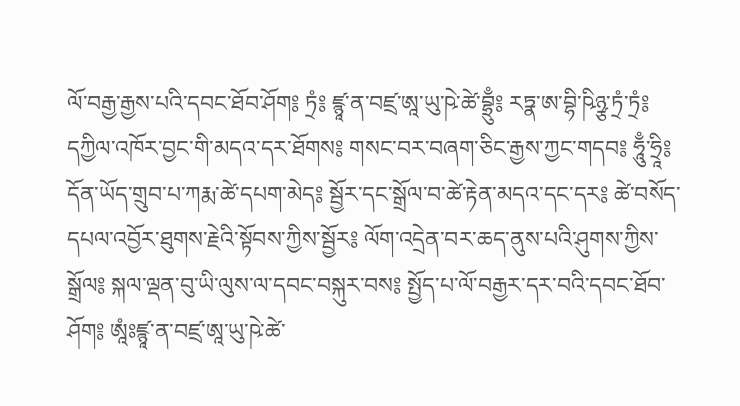ལོ་བརྒྱ་རྒྱས་པའི་དབང་ཐོབ་ཤོག༔ ཏྲཾ༔ ཛྙཱ་ན་བཛྲ་ཨཱ་ཡུ་ཥེ་ཚེ་བྷྲུྃ༔ རཏྣ་ཨ་བྷི་ཥིཉྩ་ཏྲཾ་ཏྲཾ༔ དཀྱིལ་འཁོར་བྱང་གི་མདའ་དར་ཐོགས༔ གསང་བར་བཞག་ཅིང་རྒྱས་ཀྱང་གདབ༔ ཧཱུྃ་ཧྲཱི༔ དོན་ཡོད་གྲུབ་པ་ཀརྨ་ཚེ་དཔག་མེད༔ སྦྱོར་དང་སྒྲོལ་བ་ཚེ་རྟེན་མདའ་དང་དར༔ ཚེ་བསོད་དཔལ་འབྱོར་ཐུགས་རྗེའི་སྟོབས་ཀྱིས་སྦྱོར༔ ལོག་འདྲེན་བར་ཆད་ནུས་པའི་ཤུགས་ཀྱིས་སྒྲོལ༔ སྐལ་ལྡན་བུ་ཡི་ལུས་ལ་དབང་བསྐུར་བས༔ སྤྱོད་པ་ལོ་བརྒྱར་དར་བའི་དབང་ཐོབ་ཤོག༔ ཨཱཾཿཛྙཱ་ན་བཛྲ་ཨཱ་ཡུ་ཥེ་ཚེ་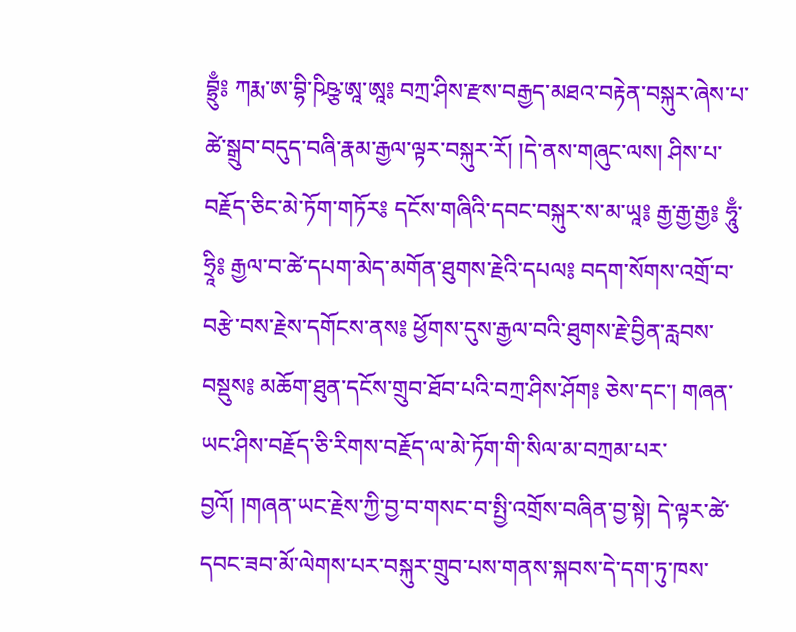བྷྲུྃ༔ ཀརྨ་ཨ་བྷི་ཥིཥྩ་ཨཱ་ཨཱ༔ བཀྲ་ཤིས་རྫས་བརྒྱད་མཐའ་བརྟེན་བསྐུར་ཞེས་པ་ཚེ་སྒྲུབ་བདུད་བཞི་རྣམ་རྒྱལ་ལྟར་བསྐུར་རོ། །དེ་ནས་གཞུང་ལས། ཤིས་པ་བརྗོད་ཅིང་མེ་ཏོག་གཏོར༔ དངོས་གཞིའི་དབང་བསྐུར་ས་མ་ཡཱ༔ རྒྱ་རྒྱ་རྒྱ༔ ཧཱུྃ་ཧྲཱི༔ རྒྱལ་བ་ཚེ་དཔག་མེད་མགོན་ཐུགས་རྗེའི་དཔལ༔ བདག་སོགས་འགྲོ་བ་བརྩེ་བས་རྗེས་དགོངས་ནས༔ ཕྱོགས་དུས་རྒྱལ་བའི་ཐུགས་རྗེ་བྱིན་རླབས་བསྡུས༔ མཆོག་ཐུན་དངོས་གྲུབ་ཐོབ་པའི་བཀྲ་ཤིས་ཤོག༔ ཅེས་དང་། གཞན་ཡང་ཤིས་བརྗོད་ཅི་རིགས་བརྗོད་ལ་མེ་ཏོག་གི་སིལ་མ་བཀྲམ་པར་བྱའོ། །གཞན་ཡང་རྗེས་ཀྱི་བྱ་བ་གསང་བ་སྤྱི་འགྲོས་བཞིན་བྱ་སྟེ། དེ་ལྟར་ཚེ་དབང་ཟབ་མོ་ལེགས་པར་བསྐུར་གྲུབ་པས་གནས་སྐབས་དེ་དག་ཏུ་ཁས་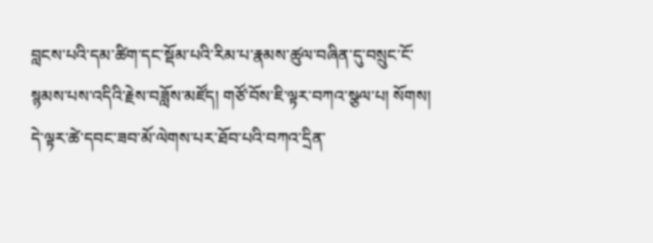བླངས་པའི་དམ་ཚིག་དང་སྡོམ་པའི་རིམ་པ་རྣམས་ཚུལ་བཞིན་དུ་བསྲུང་ངོ་སྙམས་པས་འདིའི་རྗེས་བཟློས་མཛོད། གཙོ་བོས་ཇི་ལྟར་བཀའ་སྩལ་པ། སོགས། དེ་ལྟར་ཚེ་དབང་ཟབ་མོ་ལེགས་པར་ཐོབ་པའི་བཀའ་དྲིན་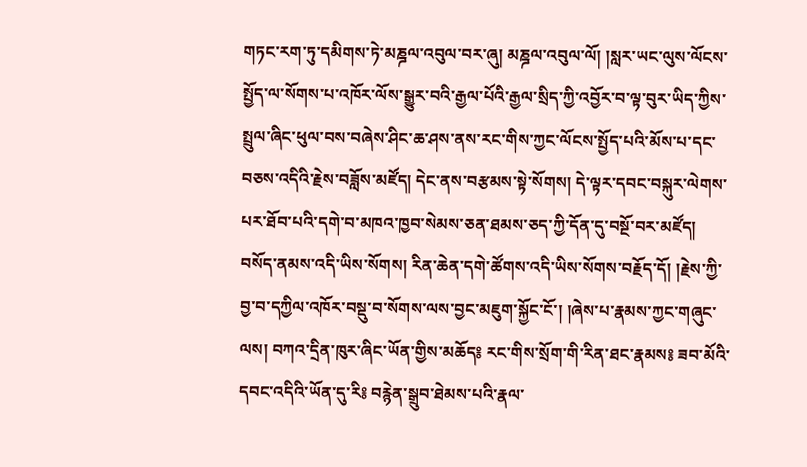གཏང་རག་ཏུ་དམིགས་ཏེ་མཎྜལ་འབུལ་བར་ཞུ། མཎྜལ་འབུལ་ལོ། །སླར་ཡང་ལུས་ལོངས་སྤྱོད་ལ་སོགས་པ་འཁོར་ལོས་སྒྱུར་བའི་རྒྱལ་པོའི་རྒྱལ་སྲིད་ཀྱི་འབྱོར་བ་ལྟ་བུར་ཡིད་ཀྱིས་སྤྲུལ་ཞིང་ཕུལ་བས་བཞེས་ཤིང་ཆ་ཤས་ནས་རང་གིས་ཀྱང་ལོངས་སྤྱོད་པའི་མོས་པ་དང་བཅས་འདིའི་རྗེས་བཟློས་མཛོད། དེང་ནས་བརྩམས་སྟེ་སོགས། དེ་ལྟར་དབང་བསྐུར་ལེགས་པར་ཐོབ་པའི་དགེ་བ་མཁའ་ཁྱབ་སེམས་ཅན་ཐམས་ཅད་ཀྱི་དོན་དུ་བསྔོ་བར་མཛོད། བསོད་ནམས་འདི་ཡིས་སོགས། རིན་ཆེན་དགེ་ཚོགས་འདི་ཡིས་སོགས་བརྗོད་དོ། །རྗེས་ཀྱི་བྱ་བ་དཀྱིལ་འཁོར་བསྡུ་བ་སོགས་ལས་བྱང་མཇུག་སྐྱོང་ངོ་། །ཞེས་པ་རྣམས་ཀྱང་གཞུང་ལས། བཀའ་དྲིན་ཁུར་ཞིང་ཡོན་གྱིས་མཆོད༔ རང་གིས་སྲོག་གི་རིན་ཐང་རྣམས༔ ཟབ་མོའི་དབང་འདིའི་ཡོན་དུ་རི༔ བརྙེན་སྒྲུབ་ཐེམས་པའི་རྣལ་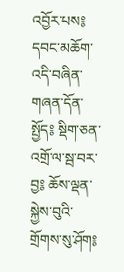འབྱོར་པས༔ དབང་མཆོག་འདི་བཞིན་གཞན་དོན་སྤྱོད༔ སྡིག་ཅན་འགྲོ་ལ་སྦ་བར་བྱ༔ ཆོས་ལྡན་སྐྱེས་བུའི་གྲོགས་སུ་ཤོག༔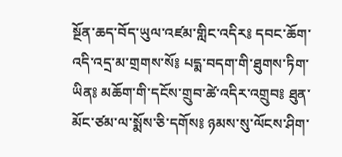སྔོན་ཆད་བོད་ཡུལ་འཛམ་གླིང་འདིར༔ དབང་ཆོག་འདི་འདྲ་མ་གྲགས་སོ༔ པདྨ་བདག་གི་ཐུགས་ཏིག་ཡིན༔ མཆོག་གི་དངོས་གྲུབ་ཚེ་འདིར་འགྲུབ༔ ཐུན་མོང་ཙམ་ལ་སྨོས་ཅི་དགོས༔ ཉམས་སུ་ལོངས་ཤིག་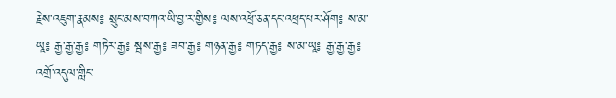རྗེས་འཇུག་རྣམས༔ སྲུང་མས་བཀའ་ཡི་བྱ་ར་གྱིས༔ ལས་འཕྲོ་ཅན་དང་འཕྲད་པར་ཤོག༔ ས་མ་ཡཱ༔ རྒྱ་རྒྱ་རྒྱ༔ གཏེར་རྒྱ༔ སྦས་རྒྱ༔ ཟབ་རྒྱ༔ གཉན་རྒྱ༔ གཏད་རྒྱ༔ ས་མ་ཡཱ༔ རྒྱ་རྒྱ་རྒྱ༔ འགྲོ་འདུལ་གླིང་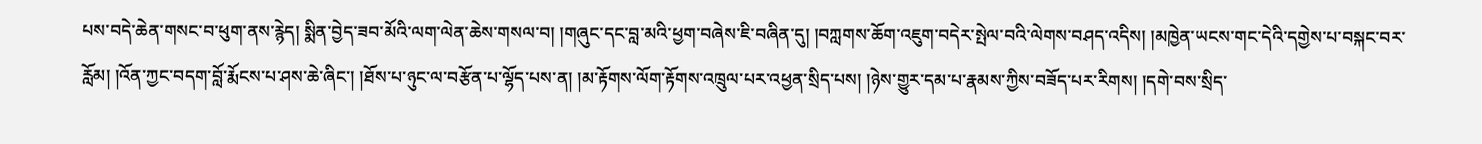པས་བདེ་ཆེན་གསང་བ་ཕུག་ནས་རྙེད། སྨིན་བྱེད་ཟབ་མོའི་ལག་ལེན་ཆེས་གསལ་བ། །གཞུང་དང་བླ་མའི་ཕྱག་བཞེས་ཇི་བཞིན་དུ། །བཀླགས་ཆོག་འཇུག་བདེར་སྤེལ་བའི་ལེགས་བཤད་འདིས། །མཁྱེན་ཡངས་གང་དེའི་དགྱེས་པ་བསྐང་བར་རློམ། །འོན་ཀྱང་བདག་བློ་རྨོངས་པ་ཤས་ཆེ་ཞིང་། །ཐོས་པ་ཉུང་ལ་བརྩོན་པ་ལྷོད་པས་ན། །མ་རྟོགས་ལོག་རྟོགས་འཁྲུལ་པར་འཕྱན་སྲིད་པས། །ཉེས་གྱུར་དམ་པ་རྣམས་ཀྱིས་བཟོད་པར་རིགས། །དགེ་བས་སྲིད་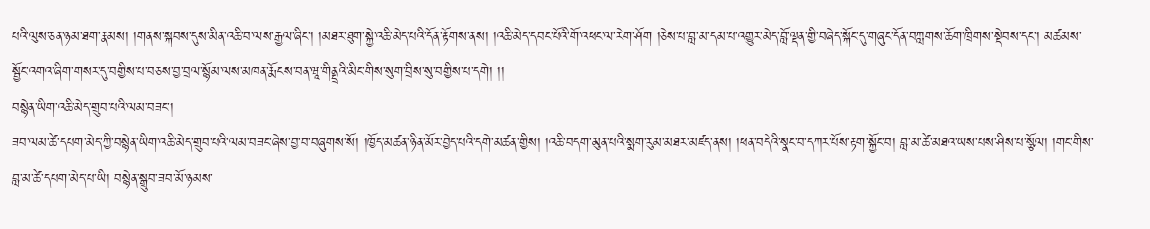པའི་ལུས་ཅན་ཉམ་ཐག་རྣམས། །གནས་སྐབས་དུས་མིན་འཆི་བ་ལས་རྒྱལ་ཞིང་། །མཐར་ཐུག་སྐྱེ་འཆི་མེད་པའི་དོན་རྟོགས་ནས། །འཆི་མེད་དབང་པོའི་གོ་འཕང་ལ་རེག་ཤོག །ཅེས་པ་བླ་མ་དམ་པ་འགྱུར་མེད་བློ་ལྡན་གྱི་བཞེད་སྐོང་དུ་གཞུང་དོན་བཀླགས་ཆོག་ཁྲིགས་སྡེབས་དང་། མཚམས་སྦྱོང་འགའ་ཞིག་གསར་དུ་བགྱིས་པ་བཅས་བྱ་བྲལ་སྙོམ་ལས་མཁན་རྨོངས་བན་ཝཱ་གིནྡྲའི་མིང་གིས་སུག་བྲིས་སུ་བགྱིས་པ་དགེ། །།
བསྙེན་ཡིག་འཆི་མེད་གྲུབ་པའི་ལམ་བཟང་།
ཟབ་ལམ་ཚེ་དཔག་མེད་ཀྱི་བསྙེན་ཡིག་འཆི་མེད་གྲུབ་པའི་ལམ་བཟང་ཞེས་བྱ་བ་བཞུགས་སོ། །ཁྱོད་མཚན་ཉིན་མོར་བྱེད་པའི་དགེ་མཚན་གྱིས། །འཆི་བདག་མུན་པའི་སྨག་རུམ་མཐར་མཛད་ནས། །ཕན་བདེའི་སྣང་བ་དཀར་པོས་རྟག་སྐྱོང་བ། བླ་མ་ཚེ་མཐའ་ཡས་པས་ཤིས་པ་སྩོལ། །གང་གིས་བླ་མ་ཚེ་དཔག་མེད་པ་ཡི། བསྙེན་སྒྲུབ་ཟབ་མོ་ཉམས་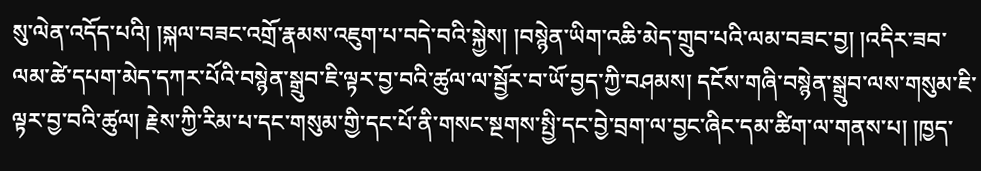སུ་ལེན་འདོད་པའི། །སྐལ་བཟང་འགྲོ་རྣམས་འཇུག་པ་བདེ་བའི་སྐྱེས། །བསྙེན་ཡིག་འཆི་མེད་གྲུབ་པའི་ལམ་བཟང་བྱ། །འདིར་ཟབ་ལམ་ཚེ་དཔག་མེད་དཀར་པོའི་བསྙེན་སྒྲུབ་ཇི་ལྟར་བྱ་བའི་ཚུལ་ལ་སྦྱོར་བ་ཡོ་བྱད་ཀྱི་བཤམས། དངོས་གཞི་བསྙེན་སྒྲུབ་ལས་གསུམ་ཇི་ལྟར་བྱ་བའི་ཚུལ། རྗེས་ཀྱི་རིམ་པ་དང་གསུམ་གྱི་དང་པོ་ནི་གསང་སྔགས་སྤྱི་དང་བྱེ་བྲག་ལ་བྱང་ཞིང་དམ་ཚིག་ལ་གནས་པ། །ཁྱད་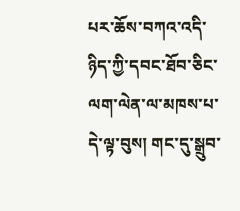པར་ཆོས་བཀའ་འདི་ཉིད་ཀྱི་དབང་ཐོབ་ཅིང་ལག་ལེན་ལ་མཁས་པ་དེ་ལྟ་བུས། གང་དུ་སྒྲུབ་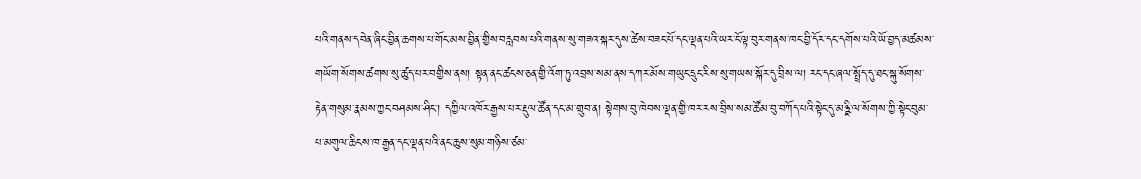པའི་གནས་དབེན་ཞིང་བྱིན་ཆགས་པ་གོང་མས་བྱིན་གྱིས་བརླབས་པའི་གནས་སུ་གཟའ་སྐར་དུས་ཚེས་བཟང་པོ་དང་ལྡན་པའི་ཡར་ངོ་ལྟ་བུར་གནས་ཁང་བྱི་དོར་དང་དགོས་པའི་ཡོ་བྱད་མཚམས་གཡོག་སོགས་ཚགས་སུ་ཚུད་པར་བགྱིས་ནས། སྟན་ནང་ཚངས་ཅན་གྱི་འོག་ཏུ་འབྲས་སམ་ནས་དཀར་མོས་གཡུང་དྲུང་རིས་སུ་གཡས་སྐོར་དུ་བྲིས་ལ། རང་དང་ཞལ་སྤྲོད་དུ་ཐང་སྐུ་སོགས་རྟེན་གསུམ་རྣམས་ཀྱང་བཤམས་ཤིང་། དཀྱིལ་འཁོར་རྒྱས་པར་རྡུལ་ཚོན་དང་མ་གྲུབ་ན། སྟེགས་བུ་ཁེབས་ལྡན་གྱི་ཁར་རས་བྲིས་སམ་ཚོམ་བུ་བཀོད་པའི་སྟེང་དུ་མཉྫི་ལ་སོགས་ཀྱི་སྟེང་བུམ་པ་མགུལ་ཆིངས་ཁ་རྒྱན་དང་ལྡན་པའི་ནང་ཆུས་སུམ་གཉིས་ཙམ་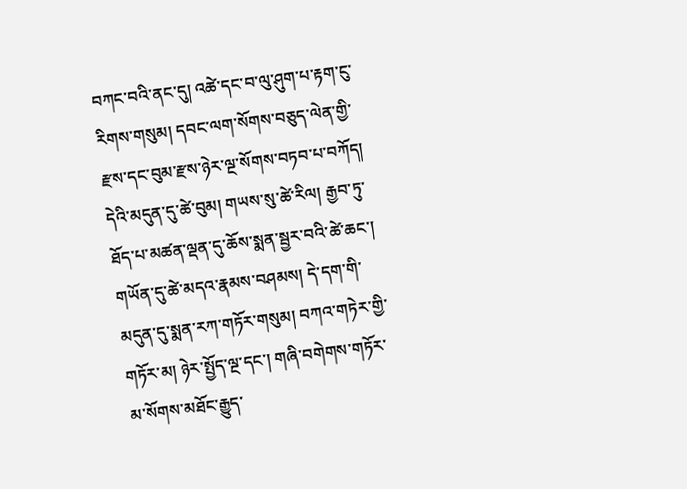བཀང་བའི་ནང་དུ། འཚེ་དང་བ་ལུ་ཤུག་པ་རྟག་ངུ་རིགས་གསུམ། དབང་ལག་སོགས་བཅུད་ལེན་གྱི་རྫས་དང་བུམ་རྫས་ཉེར་ལྔ་སོགས་བཏབ་པ་བཀོད། དེའི་མདུན་དུ་ཚེ་བུམ། གཡས་སུ་ཚེ་རིལ། རྒྱབ་ཏུ་ཐོད་པ་མཚན་ལྡན་དུ་ཆོས་སྨན་སྦྱར་བའི་ཚེ་ཆང་། གཡོན་དུ་ཚེ་མདའ་རྣམས་བཤམས། དེ་དག་གི་མདུན་དུ་སྨན་རཀ་གཏོར་གསུམ། བཀའ་གཏེར་གྱི་གཏོར་མ། ཉེར་སྤྱོད་ལྔ་དང་། གཞི་བགེགས་གཏོར་མ་སོགས་མཐོང་རྒྱུད་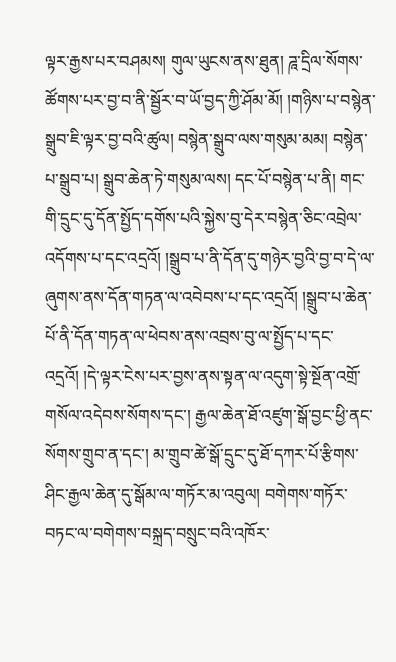ལྟར་རྒྱས་པར་བཤམས། གུལ་ཡུངས་ནས་ཐུན། ཌཱ་དྲིལ་སོགས་ཚོགས་པར་བྱ་བ་ནི་སྦྱོར་བ་ཡོ་བྱད་ཀྱི་ཤོམ་མོ། །གཉིས་པ་བསྙེན་སྒྲུབ་ཇི་ལྟར་བྱ་བའི་ཚུལ། བསྙེན་སྒྲུབ་ལས་གསུམ་མམ། བསྙེན་པ་སྒྲུབ་པ། སྒྲུབ་ཆེན་ཏེ་གསུམ་ལས། དང་པོ་བསྙེན་པ་ནི། གང་གི་དྲུང་དུ་དོན་སྤྱོད་དགོས་པའི་སྐྱེས་བུ་དེར་བསྙེན་ཅིང་འབྲེལ་འདོགས་པ་དང་འདྲའོ། །སྒྲུབ་པ་ནི་དོན་དུ་གཉེར་བྱའི་བྱ་བ་དེ་ལ་ཞུགས་ནས་དོན་གཏན་ལ་འབེབས་པ་དང་འདྲའོ། །སྒྲུབ་པ་ཆེན་པོ་ནི་དོན་གཏན་ལ་ཕེབས་ནས་འབྲས་བུ་ལ་སྤྱོད་པ་དང་འདྲའོ། །དེ་ལྟར་ངེས་པར་བྱས་ནས་སྟན་ལ་འདུག་སྟེ་སྔོན་འགྲོ་གསོལ་འདེབས་སོགས་དང་། རྒྱལ་ཆེན་ཐོ་འཛུག་སྒོ་བྱང་ཕྱི་ནང་སོགས་གྲུབ་ན་དང་། མ་གྲུབ་ཚེ་སྒོ་དྲུང་དུ་ཐོ་དཀར་པོ་རྩིགས་ཤིང་རྒྱལ་ཆེན་དུ་སྒོམ་ལ་གཏོར་མ་འབུལ། བགེགས་གཏོར་བཏང་ལ་བགེགས་བསྐྲད་བསྲུང་བའི་འཁོར་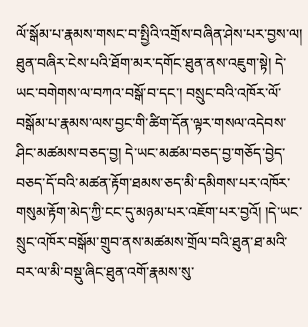ལོ་སྒོམ་པ་རྣམས་གསང་བ་སྤྱིའི་འགྲོས་བཞིན་ཤེས་པར་བྱས་ལ། ཐུན་བཞིར་ངེས་པའི་ཐོག་མར་དགོང་ཐུན་ནས་འཇུག་སྟེ། དེ་ཡང་བགེགས་ལ་བཀའ་བསྒོ་བ་དང་། བསྲུང་བའི་འཁོར་ལོ་བསྒོམ་པ་རྣམས་ལས་བྱང་གི་ཚིག་དོན་ལྟར་གསལ་འདེབས་ཤིང་མཚམས་བཅད་བྱ། དེ་ཡང་མཚམ་བཅད་བྱ་གཅོད་བྱེད་བཅད་དོ་བའི་མཚན་རྟོག་ཐམས་ཅད་མི་དམིགས་པར་འཁོར་གསུམ་རྟོག་མེད་ཀྱི་ངང་དུ་མཉམ་པར་འཇོག་པར་བྱའོ། །དེ་ཡང་སྲུང་འཁོར་བསྒོམ་གྲུབ་ནས་མཚམས་གྲོལ་བའི་ཐུན་ཐ་མའི་བར་ལ་མི་བསྡུ་ཞིང་ཐུན་འགོ་རྣམས་སུ་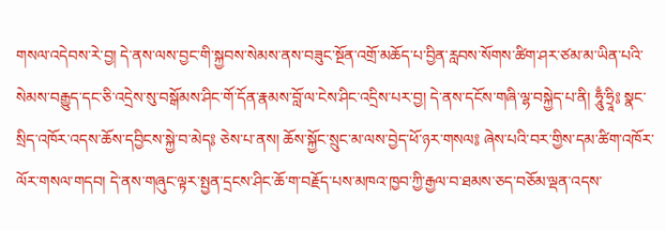གསལ་འདེབས་རེ་བྱ། དེ་ནས་ལས་བྱང་གི་སྐྱབས་སེམས་ནས་བཟུང་སྔོན་འགྲོ་མཆོད་པ་བྱིན་རླབས་སོགས་ཚིག་ཤར་ཙམ་མ་ཡིན་པའི་སེམས་བརྒྱུད་དང་ཅི་འདྲེས་སུ་བསྒོམས་ཤིང་གོ་དོན་རྣམས་བློ་ལ་ངེས་ཤིང་འདྲིས་པར་བྱ། དེ་ནས་དངོས་གཞི་ལྷ་བསྐྱེད་པ་ནི། ཧཱུྃ་ཧྲཱི༔ སྣང་སྲིད་འཁོར་འདས་ཆོས་དབྱིངས་སྐྱེ་བ་མེད༔ ཅེས་པ་ནས། ཆོས་སྐྱོང་སྲུང་མ་ལས་བྱེད་ཕོ་ཉར་གསལ༔ ཞེས་པའི་བར་གྱིས་དམ་ཚིག་འཁོར་ལོར་གསལ་གདབ། དེ་ནས་གཞུང་ལྟར་སྤྱན་དྲངས་ཤིང་ཆོ་ག་བརྗོད་པས་མཁའ་ཁྱབ་ཀྱི་རྒྱལ་བ་ཐམས་ཅད་བཅོམ་ལྡན་འདས་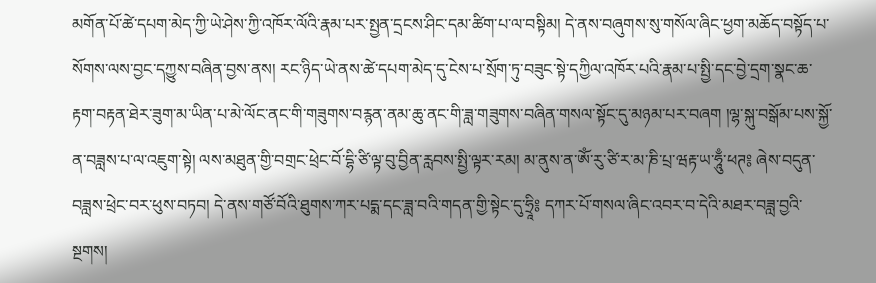མགོན་པོ་ཚེ་དཔག་མེད་ཀྱི་ཡེ་ཤེས་ཀྱི་འཁོར་ལོའི་རྣམ་པར་སྤྱན་དྲངས་ཤིང་དམ་ཚིག་པ་ལ་བསྟིམ། དེ་ནས་བཞུགས་སུ་གསོལ་ཞིང་ཕྱག་མཆོད་བསྟོད་པ་སོགས་ལས་བྱང་དཀྱུས་བཞིན་བྱས་ནས། རང་ཉིད་ཡེ་ནས་ཚེ་དཔག་མེད་དུ་ངེས་པ་སྲོག་ཏུ་བཟུང་སྟེ་དཀྱིལ་འཁོར་པའི་རྣམ་པ་སྤྱི་དང་བྱེ་དྲག་སྣང་ཆ་རྟག་བརྟན་ཐེར་ཟུག་མ་ཡིན་པ་མེ་ལོང་ནང་གི་གཟུགས་བརྙན་ནམ་ཆུ་ནང་གི་ཟླ་གཟུགས་བཞིན་གསལ་སྟོང་དུ་མཉམ་པར་བཞག །ལྷ་སྐུ་བསྒོམ་པས་སྐྱོ་ན་བཟླས་པ་ལ་འཇུག་སྟེ། ལས་མཐུན་གྱི་བགྲང་ཕྲེང་བོ་དྷི་ཙི་ལྟ་བུ་བྱིན་རླབས་སྤྱི་ལྟར་རམ། མ་ནུས་ན་ཨོཾ་རུ་ཙི་ར་མ་ཎི་པྲ་ཝརྟ་ཡ་ཧཱུྃ་ཕཊ༔ ཞེས་བདུན་བཟླས་ཕྲེང་བར་ཕུས་བཏབ། དེ་ནས་གཙོ་བོའི་ཐུགས་ཀར་པདྨ་དང་ཟླ་བའི་གདན་གྱི་སྟེང་དུ་ཧྲཱི༔ དཀར་པོ་གསལ་ཞིང་འབར་བ་དེའི་མཐར་བཟླ་བྱའི་སྔགས།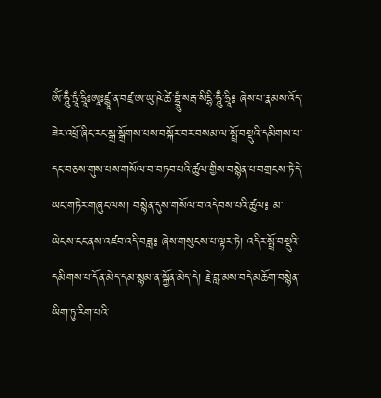ཨོཾ་ཧཱུྃ་ཏྲཱཾ་ཧྲཱིཿཨཱཿཛྙཱ་ན་བཛྲ་ཨ་ཡུ་ཥེ་ཚེ་བྷྲཱུཾ་སརྦ་སིདྷི་ཧཱུྃ་ཧྲཱི༔ ཞེས་པ་རྣམས་འོད་ཟེར་འཕྲོ་ཞིང་རང་སྒྲ་སྒྲོགས་པས་བསྐོར་བར་བསམ་ལ་སྤྲོ་བསྡུའི་དམིགས་པ་དང་བཅས་གུས་པས་གསོལ་བ་བཏབ་པའི་ཚུལ་གྱིས་བསྙེན་པ་བགྲངས་ཏེ་དེ་ཡང་གཏེར་གཞུང་ལས། བསྙེན་དུས་གསོལ་བ་འདེབས་པའི་ཚུལ༔ མ་ཡེངས་ངང་ནས་འཛབ་འདི་བཟླ༔ ཞེས་གསུངས་པ་ལྟར་ཏེ། འདིར་སྤྲོ་བསྡུའི་དམིགས་པ་དོན་མེད་དམ་སྙམ་ན་སྐྱོན་མེད་དེ། རྗེ་བླ་མས་བདེ་མཆོག་བསྙེན་ཡིག་ཏུ་རིག་པའི་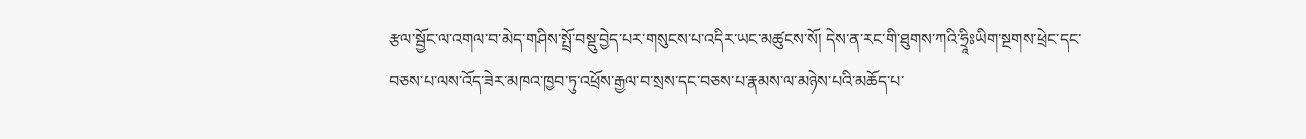རྩལ་སྦྱོང་ལ་འགལ་བ་མེད་གཤིས་སྤྲོ་བསྡུ་བྱེད་པར་གསུངས་པ་འདིར་ཡང་མཚུངས་སོ། དེས་ན་རང་གི་ཐུགས་ཀའི་ཧྲཱིཿཡིག་སྔགས་ཕྲེང་དང་བཅས་པ་ལས་འོད་ཟེར་མཁའ་ཁྱབ་ཏུ་འཕྲོས་རྒྱལ་བ་སྲས་དང་བཅས་པ་རྣམས་ལ་མཉེས་པའི་མཆོད་པ་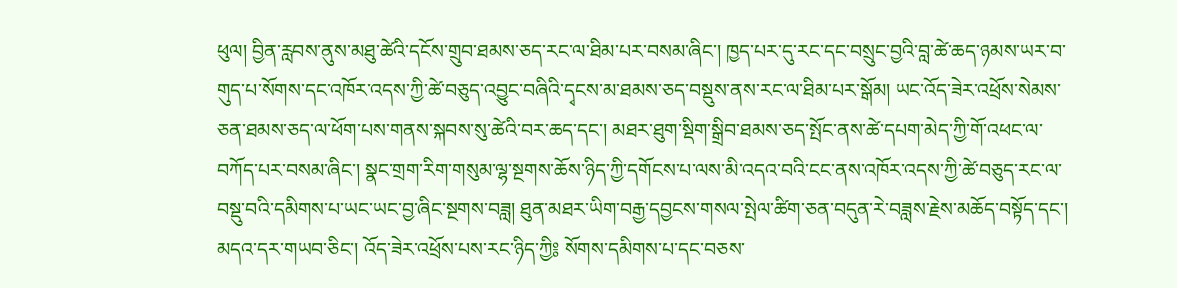ཕུལ། བྱིན་རླབས་ནུས་མཐུ་ཚེའི་དངོས་གྲུབ་ཐམས་ཅད་རང་ལ་ཐིམ་པར་བསམ་ཞིང་། ཁྱད་པར་དུ་རང་དང་བསྲུང་བྱའི་བླ་ཚེ་ཆད་ཉམས་ཡར་བ་གུད་པ་སོགས་དང་འཁོར་འདས་ཀྱི་ཚེ་བཅུད་འབྱུང་བཞིའི་དྭངས་མ་ཐམས་ཅད་བསྡུས་ནས་རང་ལ་ཐིམ་པར་སྒོམ། ཡང་འོད་ཟེར་འཕྲོས་སེམས་ཅན་ཐམས་ཅད་ལ་ཕོག་པས་གནས་སྐབས་སུ་ཚེའི་བར་ཆད་དང་། མཐར་ཐུག་སྡིག་སྒྲིབ་ཐམས་ཅད་སྤོང་ནས་ཚེ་དཔག་མེད་ཀྱི་གོ་འཕང་ལ་བཀོད་པར་བསམ་ཞིང་། སྣང་གྲག་རིག་གསུམ་ལྷ་སྔགས་ཆོས་ཉིད་ཀྱི་དགོངས་པ་ལས་མི་འདའ་བའི་ངང་ནས་འཁོར་འདས་ཀྱི་ཚེ་བཅུད་རང་ལ་བསྡུ་བའི་དམིགས་པ་ཡང་ཡང་བྱ་ཞིང་སྔགས་བཟླ། ཐུན་མཐར་ཡིག་བརྒྱ་དབྱངས་གསལ་སྤེལ་ཚིག་ཅན་བདུན་རེ་བཟླས་རྗེས་མཆོད་བསྟོད་དང་། མདའ་དར་གཡབ་ཅིང་། འོད་ཟེར་འཕྲོས་པས་རང་ཉིད་ཀྱི༔ སོགས་དམིགས་པ་དང་བཅས་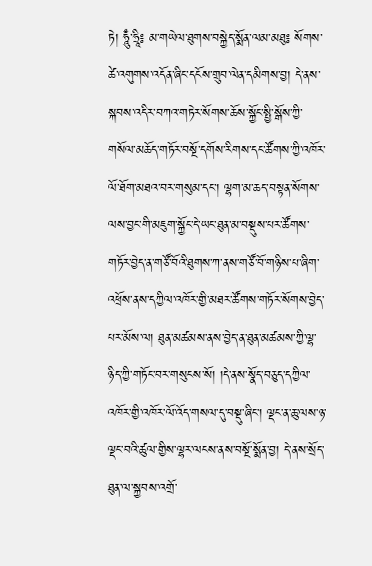ཏེ། ཧཱུྃ་ཧྲཱི༔ མ་གཡེལ་ཐུགས་བསྐྱེད་སྨོན་ལམ་མཐུ༔ སོགས་ཚེ་འགུགས་འདོན་ཞིང་དངོས་གྲུབ་ལེན་དམིགས་བྱ། དེ་ནས་སྐབས་འདིར་བཀའ་གཏེར་སོགས་ཆོས་སྐྱོང་སྤྱི་སྒོས་ཀྱི་གསོལ་མཆོད་གཏོར་བསྔོ་དགོས་རིགས་དང་ཚོགས་ཀྱི་འཁོར་ལོ་ཐོག་མཐའ་བར་གསུམ་དང་། ལྷག་མ་ཆད་བསྟན་སོགས་ལས་བྱང་གི་མཇུག་སྐྱོང་དེ་ཡང་ཐུན་མ་བསྡུས་པར་ཚོགས་གཏོར་བྱེད་ན་གཙོ་བོའི་ཐུགས་ཀ་ནས་གཙོ་བོ་གཉིས་པ་ཞིག་འཕྲོས་ནས་དཀྱིལ་འཁོར་གྱི་མཐར་ཚོགས་གཏོར་སོགས་བྱེད་པར་མོས་ལ། ཐུན་མཚམས་ནས་བྱེད་ན་ཐུན་མཚམས་ཀྱི་ལྷ་ཉིད་ཀྱི་གཏོང་བར་གསུངས་སོ། །དེ་ནས་སྣོད་བཅུད་དཀྱིལ་འཁོར་གྱི་འཁོར་ལོ་འོད་གསལ་དུ་བསྡུ་ཞིང་། ལྡང་ན་ཆུ་ལས་ཉ་ལྡང་བའི་ཚུལ་གྱིས་ལྷར་ལངས་ནས་བསྔོ་སྨོན་བྱ། དེ་ནས་སྲོད་ཐུན་ལ་སྐྱབས་འགྲོ་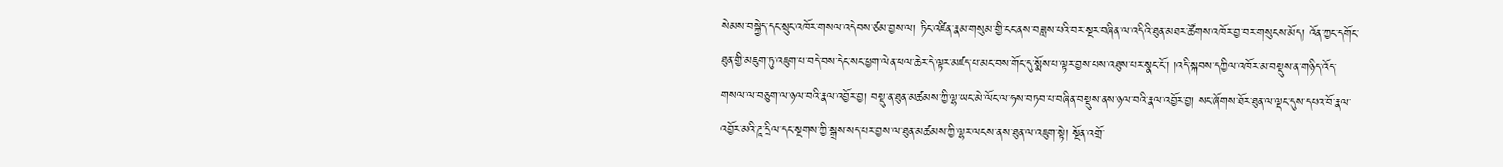སེམས་བསྐྱེད་དང་སྲུང་འཁོར་གསལ་འདེབས་ཙམ་བྱས་ལ། ཏིང་འཛིན་རྣམ་གསུམ་གྱི་ངང་ནས་བཟླས་པའི་བར་སྔར་བཞིན་ལ་འདིའི་ཐུན་མཐར་ཚོགས་འཁོར་བྱ་བར་གསུངས་མོད། འོན་ཀྱང་དགོང་ཐུན་གྱི་མཇུག་ཏུ་འཇུག་པ་བདེ་བས་དེང་སང་ཕྱག་ལེན་ཕལ་ཆེར་དེ་ལྟར་མཛད་པ་མང་བས་གོང་དུ་སྨོས་པ་ལྟར་བྱས་པས་འཐུས་པར་སྣང་ངོ་། །འདི་སྐབས་དཀྱིལ་འཁོར་མ་བསྡུས་ན་གཉིད་འོད་གསལ་ལ་བཅུག་ལ་ཉལ་བའི་རྣལ་འབྱོར་བྱ། བསྡུ་ན་ཐུན་མཚམས་ཀྱི་ལྷ་ཡང་མེ་ལོང་ལ་ཧས་བཏབ་པ་བཞིན་བསྡུས་ནས་ཉལ་བའི་རྣལ་འབྱོར་བྱ། སང་ཞོགས་ཐོར་ཐུན་ལ་ལྡང་དུས་དཔའ་བོ་རྣལ་འབྱོར་མའི་ཌཱ་དྲིལ་དང་སྔགས་ཀྱི་སྒྲས་སད་པར་བྱས་ལ་ཐུན་མཚམས་ཀྱི་ལྷར་ལངས་ནས་ཐུན་ལ་འཇུག་སྟེ། སྔོན་འགྲོ་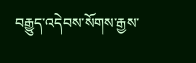བརྒྱུད་འདེབས་སོགས་རྒྱས་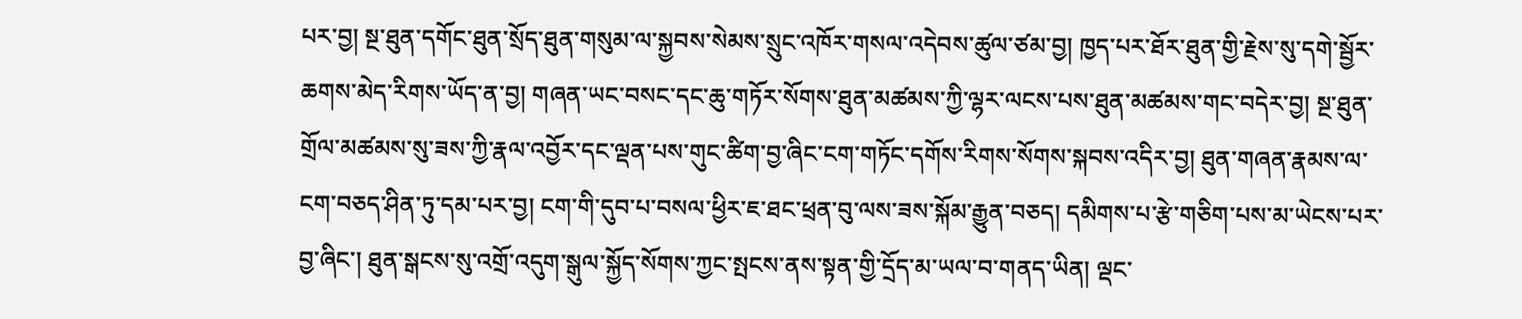པར་བྱ། སྔ་ཐུན་དགོང་ཐུན་སྲོད་ཐུན་གསུམ་ལ་སྐྱབས་སེམས་སྲུང་འཁོར་གསལ་འདེབས་ཚུལ་ཙམ་བྱ། ཁྱད་པར་ཐོར་ཐུན་གྱི་རྗེས་སུ་དགེ་སྦྱོར་ཆགས་མེད་རིགས་ཡོད་ན་བྱ། གཞན་ཡང་བསང་དང་ཆུ་གཏོར་སོགས་ཐུན་མཚམས་ཀྱི་ལྷར་ལངས་པས་ཐུན་མཚམས་གང་བདེར་བྱ། སྔ་ཐུན་གྲོལ་མཚམས་སུ་ཟས་ཀྱི་རྣལ་འབྱོར་དང་ལྡན་པས་གུང་ཚིག་བྱ་ཞིང་ངག་གཏོང་དགོས་རིགས་སོགས་སྐབས་འདིར་བྱ། ཐུན་གཞན་རྣམས་ལ་ངག་བཅད་ཤིན་ཏུ་དམ་པར་བྱ། ངག་གི་དུབ་པ་བསལ་ཕྱིར་ཇ་ཐང་ཕྲན་བུ་ལས་ཟས་སྐོམ་རྒྱུན་བཅད། དམིགས་པ་རྩེ་གཅིག་པས་མ་ཡེངས་པར་བྱ་ཞིང་། ཐུན་སྒངས་སུ་འགྲོ་འདུག་སྒུལ་སྐྱོད་སོགས་ཀྱང་སྤངས་ནས་སྟན་གྱི་དྲོད་མ་ཡལ་བ་གནད་ཡིན། ལྡང་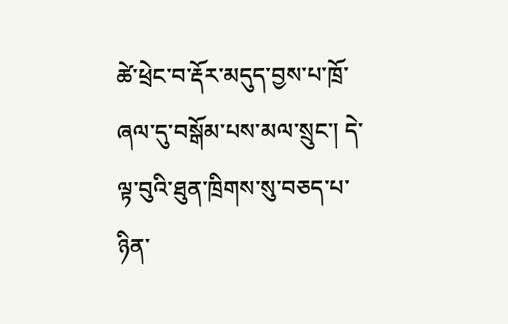ཚེ་ཕྲེང་བ་རྡོར་མདུད་བྱས་པ་ཁྲོ་ཞལ་དུ་བསྒོམ་པས་མལ་སྲུང་། དེ་ལྟ་བུའི་ཐུན་ཁྲིགས་སུ་བཅད་པ་ཉིན་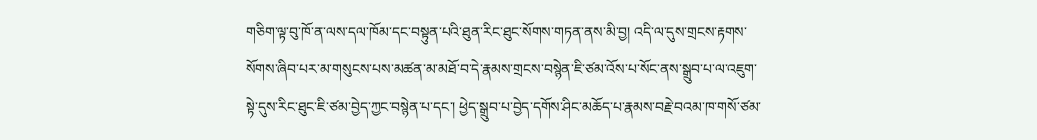གཅིག་ལྟ་བུ་ཁོ་ན་ལས་དལ་ཁོམ་དང་བསྟུན་པའི་ཐུན་རིང་ཐུང་སོགས་གཏན་ནས་མི་བྱ། འདི་ལ་དུས་གྲངས་རྟགས་སོགས་ཞིབ་པར་མ་གསུངས་པས་མཚན་མ་མཐོ་བ་དེ་རྣམས་གྲངས་བསྙེན་ཇི་ཙམ་འོས་པ་སོང་ནས་སྒྲུབ་པ་ལ་འཇུག་སྟེ་དུས་རིང་ཐུང་ཇི་ཙམ་བྱེད་ཀྱང་བསྙེན་པ་དང་། ཕྱེད་སྒྲུབ་པ་བྱེད་དགོས་ཤིང་མཆོད་པ་རྣམས་བརྗེ་བའམ་ཁ་གསོ་ཙམ་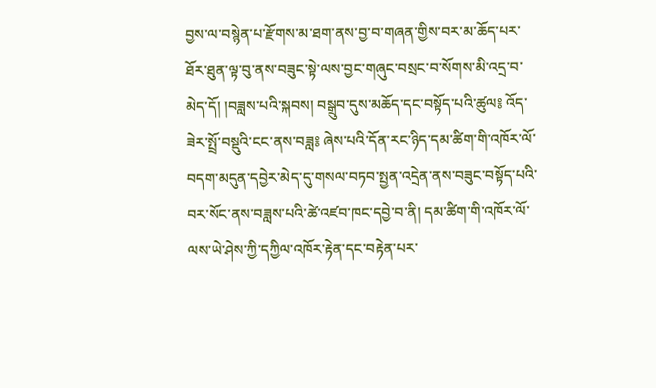བྱས་ལ་བསྙེན་པ་རྫོགས་མ་ཐག་ནས་བྱ་བ་གཞན་གྱིས་བར་མ་ཆོད་པར་ཐོར་ཐུན་ལྟ་བུ་ནས་བཟུང་སྟེ་ལས་བྱང་གཞུང་བསྲང་བ་སོགས་མི་འདྲ་བ་མེད་དོ། །བཟླས་པའི་སྐབས། བསྒྲུབ་དུས་མཆོད་དང་བསྟོད་པའི་ཚུལ༔ འོད་ཟེར་སྤྲོ་བསྡུའི་ངང་ནས་བཟླ༔ ཞེས་པའི་དོན་རང་ཉིད་དམ་ཚིག་གི་འཁོར་ལོ་བདག་མདུན་དབྱེར་མེད་དུ་གསལ་བཏབ་སྤྱན་འདྲེན་ནས་བཟུང་བསྟོད་པའི་བར་སོང་ནས་བཟླས་པའི་ཚེ་འཛབ་ཁང་དབྱེ་བ་ནི། དམ་ཚིག་གི་འཁོར་ལོ་ལས་ཡེ་ཤེས་ཀྱི་དཀྱིལ་འཁོར་རྟེན་དང་བརྟེན་པར་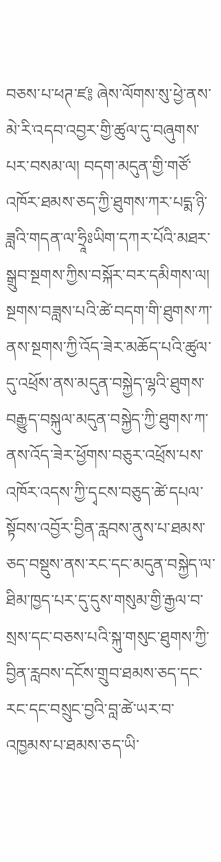བཅས་པ་ཕཊ་ཛ༔ ཞེས་ལོགས་སུ་ཕྱེ་ནས་མེ་རི་འདབ་འབྱར་གྱི་ཚུལ་དུ་བཞུགས་པར་བསམ་ལ། བདག་མདུན་གྱི་གཙོ་འཁོར་ཐམས་ཅད་ཀྱི་ཐུགས་ཀར་པདྨ་ཉི་ཟླའི་གདན་ལ་ཧྲཱིཿཡིག་དཀར་པོའི་མཐར་སྒྲུབ་སྔགས་ཀྱིས་བསྐོར་བར་དམིགས་ལ། སྔགས་བཟླས་པའི་ཚེ་བདག་གི་ཐུགས་ཀ་ནས་སྔགས་ཀྱི་འོད་ཟེར་མཆོད་པའི་ཚུལ་དུ་འཕྲོས་ནས་མདུན་བསྐྱེད་ལྷའི་ཐུགས་བརྒྱུད་བསྐུལ་མདུན་བསྐྱེད་ཀྱི་ཐུགས་ཀ་ནས་འོད་ཟེར་ཕྱོགས་བཅུར་འཕྲོས་པས་འཁོར་འདས་ཀྱི་དྭངས་བཅུད་ཚེ་དཔལ་སྟོབས་འབྱོར་བྱིན་རླབས་ནུས་པ་ཐམས་ཅད་བསྡུས་ནས་རང་དང་མདུན་བསྐྱེད་ལ་ཐིམ་ཁྱད་པར་དུ་དུས་གསུམ་གྱི་རྒྱལ་བ་སྲས་དང་བཅས་པའི་སྐུ་གསུང་ཐུགས་ཀྱི་བྱིན་རླབས་དངོས་གྲུབ་ཐམས་ཅད་དང་རང་དང་བསྲུང་བྱའི་བླ་ཚེ་ཡར་བ་འཁྱམས་པ་ཐམས་ཅད་ཡི་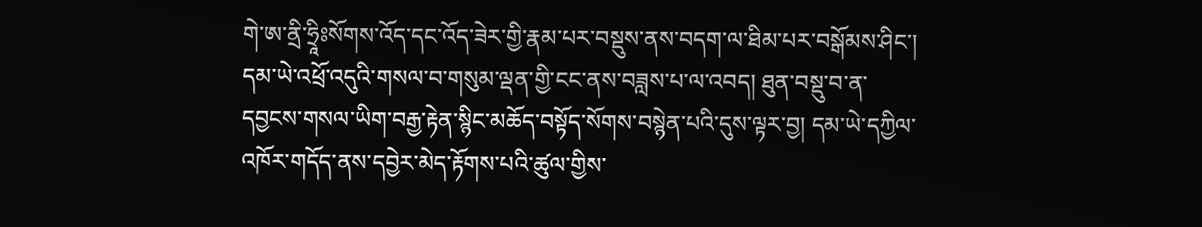གེ་ཨ་ནྲི་ཧྲཱིཿསོགས་འོད་དང་འོད་ཟེར་གྱི་རྣམ་པར་བསྡུས་ནས་བདག་ལ་ཐིམ་པར་བསྒོམས་ཤིང་། དམ་ཡེ་འཕྲོ་འདུའི་གསལ་བ་གསུམ་ལྡན་གྱི་ངང་ནས་བཟླས་པ་ལ་འབད། ཐུན་བསྡུ་བ་ན་དབྱངས་གསལ་ཡིག་བརྒྱ་རྟེན་སྙིང་མཆོད་བསྟོད་སོགས་བསྙེན་པའི་དུས་ལྟར་བྱ། དམ་ཡེ་དཀྱིལ་འཁོར་གདོད་ནས་དབྱེར་མེད་རྟོགས་པའི་ཚུལ་གྱིས་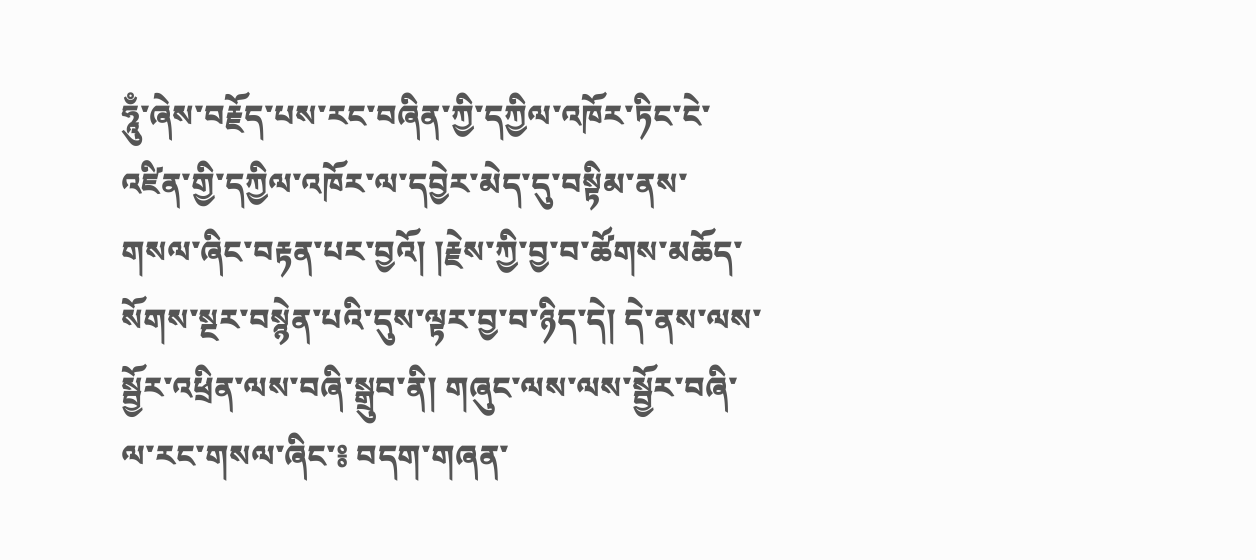ཧཱུྃ་ཞེས་བརྗོད་པས་རང་བཞིན་ཀྱི་དཀྱིལ་འཁོར་ཏིང་ངེ་འཛིན་གྱི་དཀྱིལ་འཁོར་ལ་དབྱེར་མེད་དུ་བསྟིམ་ནས་གསལ་ཞིང་བརྟན་པར་བྱའོ། །རྗེས་ཀྱི་བྱ་བ་ཚོགས་མཆོད་སོགས་སྔར་བསྙེན་པའི་དུས་ལྟར་བྱ་བ་ཉིད་དེ། དེ་ནས་ལས་སྦྱོར་འཕྲིན་ལས་བཞི་སྒྲུབ་ནི། གཞུང་ལས་ལས་སྦྱོར་བཞི་ལ་རང་གསལ་ཞིང་༔ བདག་གཞན་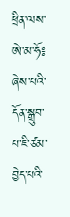ཕྲིན་ལས་ཨེ་མ་ཧོ༔ ཞེས་པའི་དོན་སྒྲུབ་པ་ཇི་ཙམ་བྱེད་པའི་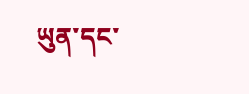ཡུན་དང་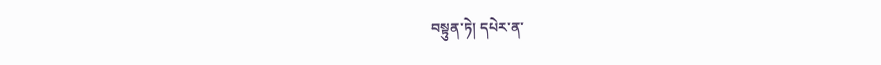བསྟུན་ཏེ། དཔེར་ན་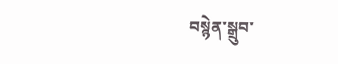བསྙེན་སྒྲུབ་